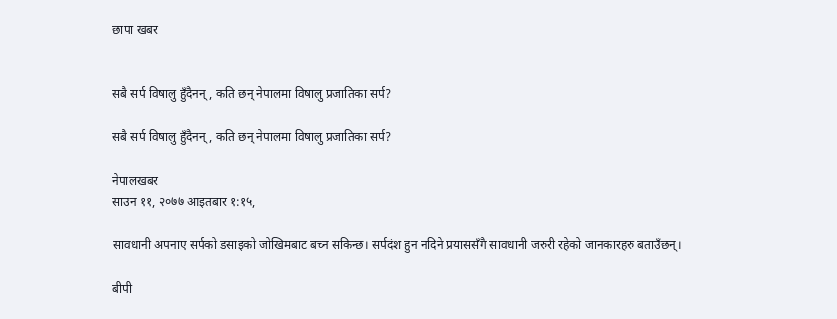छापा खबर


सबै सर्प विषालु हुँदैनन्, कति छन् नेपालमा विषालु प्रजातिका सर्प?

सबै सर्प विषालु हुँदैनन्, कति छन् नेपालमा विषालु प्रजातिका सर्प?

नेपालखबर
साउन ११, २०७७ आइतबार १:१५,

सावधानी अपनाए सर्पको डसाइको जोखिमबाट बच्न सकिन्छ। सर्पदंश हुन नदिने प्रयाससँगै सावधानी जरुरी रहेको जानकारहरु बताउँछन्।

बीपी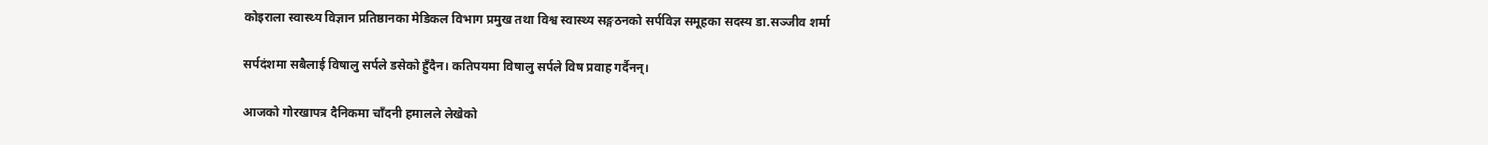कोइराला स्वास्थ्य विज्ञान प्रतिष्ठानका मेडिकल विभाग प्रमुख तथा विश्व स्वास्थ्य सङ्गठनको सर्पविज्ञ समूहका सदस्य डा.सञ्जीव शर्मा

सर्पदंशमा सबैलाई विषालु सर्पले डसेको हुँदैन। कतिपयमा विषालु सर्पले विष प्रवाह गर्दैनन्।

आजको गोरखापत्र दैनिकमा चाँदनी हमालले लेखेको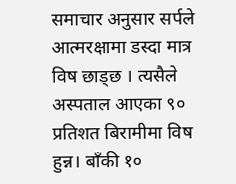समाचार अनुसार सर्पले आत्मरक्षामा डस्दा मात्र विष छाड्छ । त्यसैले अस्पताल आएका ९० प्रतिशत बिरामीमा विष हुन्न। बाँकी १०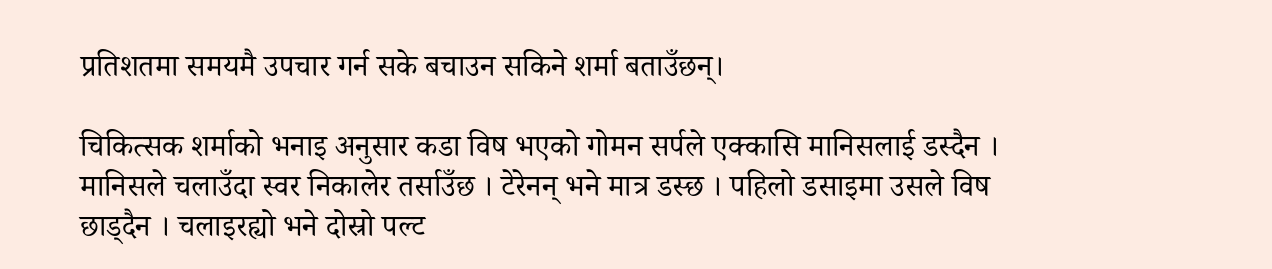प्रतिशतमा समयमै उपचार गर्न सके बचाउन सकिने शर्मा बताउँछन्।

चिकित्सक शर्माको भनाइ अनुसार कडा विष भएको गोमन सर्पले एक्कासि मानिसलाई डस्दैन । मानिसले चलाउँदा स्वर निकालेर तर्साउँछ । टेरेनन् भने मात्र डस्छ । पहिलो डसाइमा उसले विष छाड्दैन । चलाइरह्यो भने दोस्रो पल्ट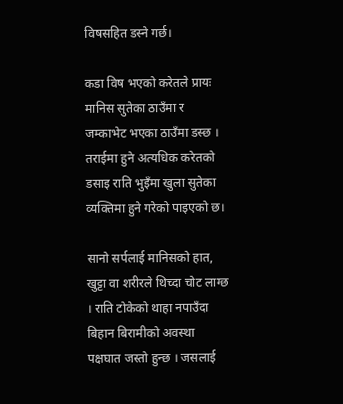विषसहित डस्ने गर्छ।

कडा विष भएको करेतले प्रायः मानिस सुतेका ठाउँमा र जम्काभेट भएका ठाउँमा डस्छ । तराईमा हुने अत्यधिक करेतको डसाइ राति भुइँमा खुला सुतेका व्यक्तिमा हुने गरेको पाइएको छ।

सानो सर्पलाई मानिसको हात, खुट्टा वा शरीरले थिच्दा चोट लाग्छ । राति टोकेको थाहा नपाउँदा बिहान बिरामीको अवस्था पक्षघात जस्तो हुन्छ । जसलाई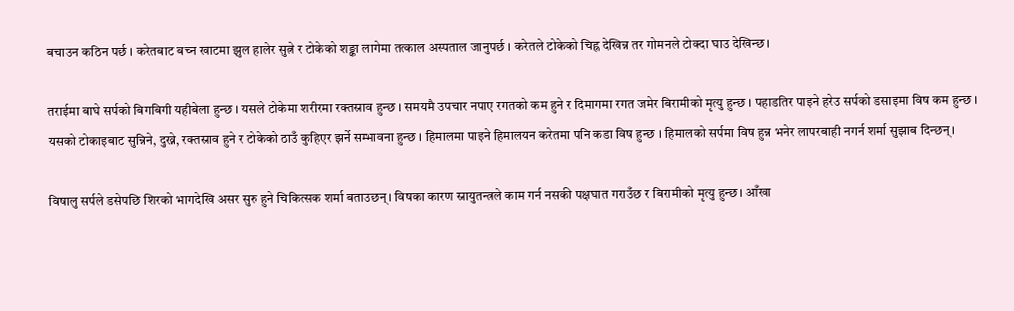बचाउन कठिन पर्छ । करेतबाट बच्न खाटमा झुल हालेर सुत्ने र टोकेको शङ्का लागेमा तत्काल अस्पताल जानुपर्छ । करेतले टोकेको चिह्न देखिन्न तर गोमनले टोक्दा घाउ देखिन्छ।

तराईमा बाघे सर्पको बिगबिगी यहीबेला हुन्छ । यसले टोकेमा शरीरमा रक्तस्राव हुन्छ । समयमै उपचार नपाए रगतको कम हुने र दिमागमा रगत जमेर बिरामीको मृत्यु हुन्छ । पहाडतिर पाइने हरेउ सर्पको डसाइमा विष कम हुन्छ । यसको टोकाइबाट सुन्निने, दुख्ने, रक्तस्राव हुने र टोकेको ठाउँ कुहिएर झर्ने सम्भावना हुन्छ । हिमालमा पाइने हिमालयन करेतमा पनि कडा विष हुन्छ । हिमालको सर्पमा विष हुन्न भनेर लापरबाही नगर्न शर्मा सुझाब दिन्छन्।

विषालु सर्पले डसेपछि शिरको भागदेखि असर सुरु हुने चिकित्सक शर्मा बताउछन्। विषका कारण स्नायुतन्त्रले काम गर्न नसकी पक्षघात गराउँछ र बिरामीको मृत्यु हुन्छ। आँखा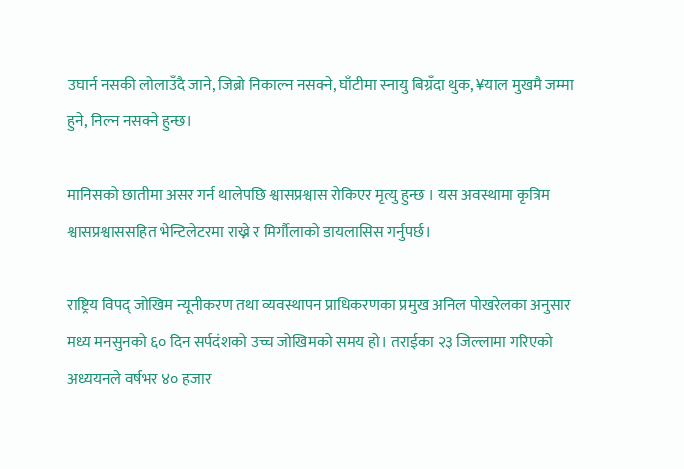उघार्न नसकी लोलाउँदै जाने, जिब्रो निकाल्न नसक्ने, घाँटीमा स्नायु बिग्रँदा थुक, ¥याल मुखमै जम्मा हुने, निल्न नसक्ने हुन्छ।

मानिसको छातीमा असर गर्न थालेपछि श्वासप्रश्वास रोकिएर मृत्यु हुन्छ । यस अवस्थामा कृत्रिम श्वासप्रश्वाससहित भेन्टिलेटरमा राख्ने र मिर्गौलाको डायलासिस गर्नुपर्छ।

राष्ट्रिय विपद् जोखिम न्यूनीकरण तथा व्यवस्थापन प्राधिकरणका प्रमुख अनिल पोखरेलका अनुसार मध्य मनसुनको ६० दिन सर्पदंशको उच्च जोखिमको समय हो। तराईका २३ जिल्लामा गरिएको अध्ययनले वर्षभर ४० हजार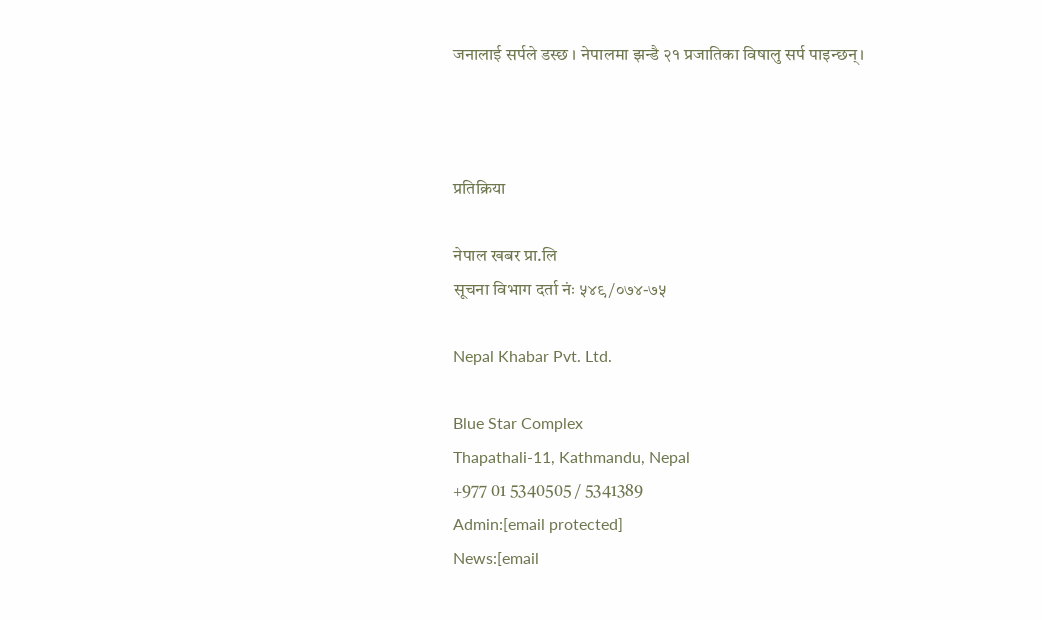जनालाई सर्पले डस्छ । नेपालमा झन्डै २१ प्रजातिका विषालु सर्प पाइन्छन्।



प्रतिक्रिया

नेपाल खबर प्रा.लि
सूचना विभाग दर्ता नंः ५४९/०७४-७५

Nepal Khabar Pvt. Ltd.

Blue Star Complex
Thapathali-11, Kathmandu, Nepal
+977 01 5340505 / 5341389
Admin:[email protected]
News:[email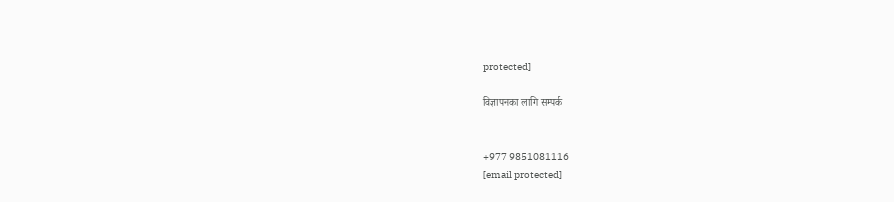protected]

विज्ञापनका लागि सम्पर्क


+977 9851081116
[email protected]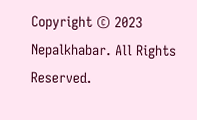Copyright © 2023 Nepalkhabar. All Rights Reserved.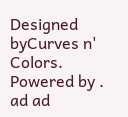Designed byCurves n' Colors. Powered by .
ad ad